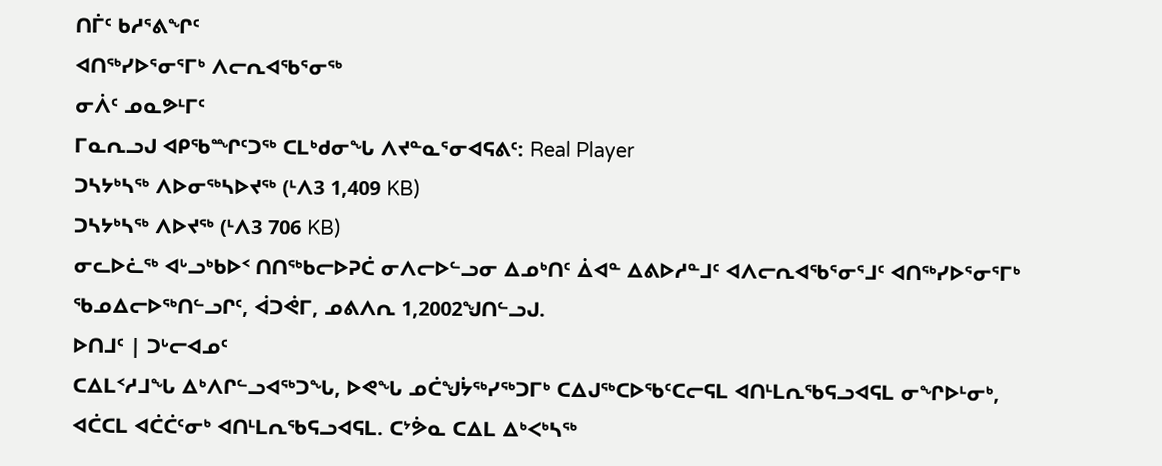ᑎᒦᑦ ᑲᓱᕐᕕᖏᑦ
ᐊᑎᖅᓯᐅᕐᓂᕐᒥᒃ ᐱᓕᕆᐊᖃᕐᓂᖅ
ᓂᐲᑦ ᓄᓇᕗᒻᒥᑦ
ᒥᓇᕆᓗᒍ ᐊᑭᖃᙱᑦᑐᖅ ᑕᒪᒃᑯᓂᖓ ᐱᔪᓐᓇᕐᓂᐊᕋᕕᑦ: Real Player
ᑐᓴᔭᒃᓴᖅ ᐱᐅᓂᖅᓴᐅᔪᖅ (ᒻᐱ3 1,409 KB)
ᑐᓴᔭᒃᓴᖅ ᐱᐅᔪᖅ (ᒻᐱ3 706 KB)
ᓂᓚᐅᓛᖅ ᐊᒡᓗᒃᑲᐅᑉ ᑎᑎᖅᑲᓕᐅᕈᑖ ᓂᐱᓕᐅᓪᓗᓂ ᐃᓄᒃᑎᑦ ᐄᐊᓐ ᐃᕕᐅᓱᓐᒧᑦ ᐊᐱᓕᕆᐊᖃᕐᓂᕐᒧᑦ ᐊᑎᖅᓯᐅᕐᓂᕐᒥᒃ ᖃᓄᐃᓕᐅᖅᑎᓪᓗᒋᑦ, ᐋᑐᕚᒥ, ᓄᕕᐱᕆ 1,2002ᖑᑎᓪᓗᒍ.
ᐅᑎᒧᑦ | ᑐᒡᓕᐊᓄᑦ
ᑕᐃᒪᑉᓱᒧᖓ ᐃᒃᐱᒋᓪᓗᐊᖅᑐᖓ, ᐅᕙᖓ ᓄᑖᖑᔮᖅᓯᖅᑐᒥᒃ ᑕᐃᒍᖅᑕᐅᖃᑦᑕᓕᕋᒪ ᐊᑎᒻᒪᕆᖃᕋᓗᐊᕋᒪ ᓂᖏᐅᒻᓂᒃ, ᐊᑖᑕᒪ ᐊᑖᑖᑦᓂᒃ ᐊᑎᒻᒪᕆᖃᕋᓗᐊᕋᒪ. ᑕᔾᕘᓇ ᑕᐃᒪ ᐃᒃᐸᒃᓴᖅ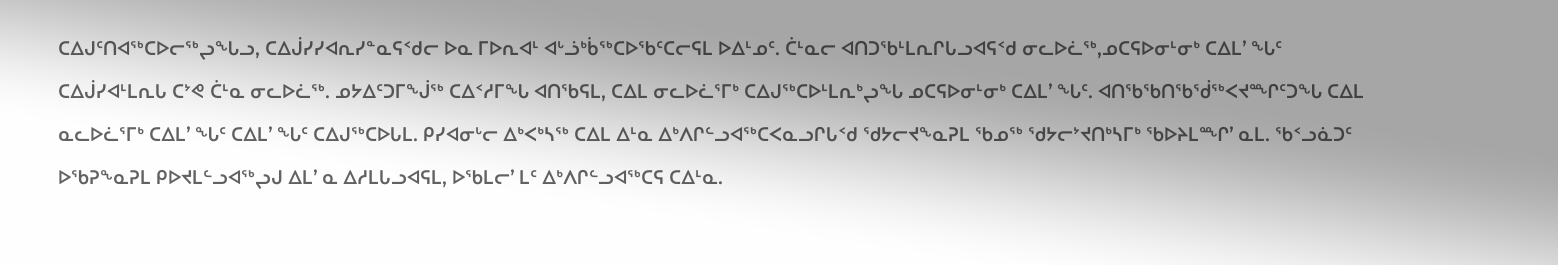ᑕᐃᒍᑦᑎᐊᖅᑕᐅᓕᖅᖢᖓᓗ, ᑕᐃᒎᓯᓯᐊᕆᓯᓐᓇᕋᑉᑯᓕ ᐅᓇ ᒥᐅᕆᐊᒻ ᐊᒡᓘᒃᑳᖅᑕᐅᖃᑦᑕᓕᕋᒪ ᐅᐃᒻᓄᑦ. ᑖᒻᓇᓕ ᐊᑎᑐᖃᒻᒪᕆᒋᒐᓗᐊᕋᑉᑯ ᓂᓚᐅᓛᖅ,ᓄᑕᕋᐅᓂᒻᓂᒃ ᑕᐃᒪ’ ᖓᑦ ᑕᐃᒎᓯᐊᒻᒪᕆᒐ ᑕᔾᕙ ᑖᒻᓇ ᓂᓚᐅᓛᖅ. ᓄᔭᐃᑦᑐᒥᖒᖅ ᑕᐃᑉᓱᒥᖓ ᐊᑎᖃᕋᒪ, ᑕᐃᒪ ᓂᓚᐅᓛᕐᒥᒃ ᑕᐃᒍᖅᑕᐅᒻᒪᕆᒃᖢᖓ ᓄᑕᕋᐅᓂᒻᓂᒃ ᑕᐃᒪ’ ᖓᑦ. ᐊᑎᖃᖃᑎᖃᖂᖅᐸᔪᙱᑦᑐᖓ ᑕᐃᒪ ᓇᓚᐅᓛᕐᒥᒃ ᑕᐃᒪ’ ᖓᑦ ᑕᐃᒪ’ ᖓᑦ ᑕᐃᒍᖅᑕᐅᒐᒪ. ᑭᓯᐊᓂᒡᓕ ᐃᒃᐸᒃᓴᖅ ᑕᐃᒪ ᐃᒻᓇ ᐃᒃᐱᒋᓪᓗᐊᖅᑕᐸᓇᓗᒋᒐᑉᑯ ᖁᔭᓕᔪᖕᓇᕈᒪ ᖃᓄᖅ ᖁᔭᓕᔾᔪᑎᒃᓴᒥᒃ ᖃᐅᔨᒪᙱ’ ᓇᒪ. ᖃᑉᓗᓈᑐᑦ ᐅᖃᕈᖕᓇᕈᒪ ᑭᐅᔪᒪᓪᓗᐊᖅᖢᒍ ᐃᒪ’ ᓇ ᐃᓱᒪᒐᓗᐊᕋᒪ, ᐅᖃᒪᓕ’ ᒪᑦ ᐃᒃᐱᒋᓪᓗᐊᖅᑕᕋ ᑕᐃᒻᓇ.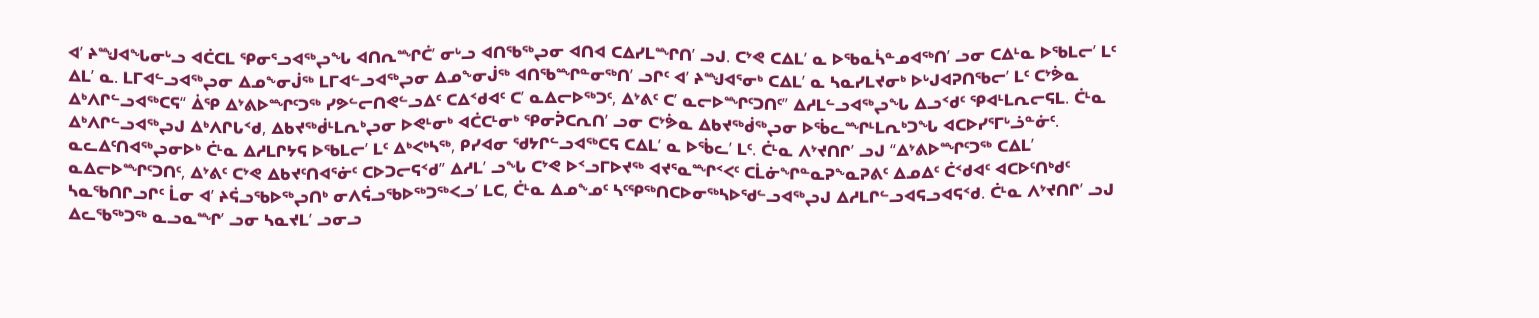ᐊ’ ᔨᙳᐊᖓᓂᒡᓗ ᐊᑖᑕᒪ ᕿᓂᕐᓗᐊᖅᖢᖓ ᐊᑎᕆᙱᑖ’ ᓂᒡᓗ ᐊᑎᖃᖅᖢᓂ ᐊᑎᐊ ᑕᐃᓯᒪᙱᑎ’ ᓗᒍ. ᑕᔾᕙ ᑕᐃᒪ’ ᓇ ᐅᖃᓇᓵᓐᓄᐊᖅᑎ’ ᓗᓂ ᑕᐃᒻᓇ ᐅᖃᒪᓕ’ ᒪᑦ ᐃᒪ’ ᓇ. ᒪᒥᐊᓪᓗᐊᖅᖢᓂ ᐃᓄᖕᓂᒎᖅ ᒪᒥᐊᓪᓗᐊᖅᖢᓂ ᐃᓄᖕᓂᒎᖅ ᐊᑎᖃᙱᓐᓂᖅᑎ’ ᓗᒋᑦ ᐊ’ ᔨᙳᐊᕐᓂᒃ ᑕᐃᒪ’ ᓇ ᓴᓇᓯᒪᔪᓂᒃ ᐅᒡᒍᐊᕈᑎᖃᓕ’ ᒪᑦ ᑕᔾᕘᓇ ᐃᒃᐱᒋᓪᓗᐊᖅᑕᕋ“ ᐄᕿ ᐃᔾᕕᐅᙱᑦᑐᖅ ᓯᕗᓪᓕᑎᕙᓪᓗᐃᑦ ᑕᐃᑉᑯᐊᑦ ᑕ’ ᓇᐃᓕᐅᖅᑐᑦ, ᐃᔾᕕᑦ ᑕ’ ᓇᓕᐅᙱᑦᑐᑎᑦ” ᐃᓱᒪᓪᓗᐊᖅᖢᖓ ᐃᓗᑉᑯᑦ ᕿᐊᒻᒪᕆᓕᕋᒪ. ᑖᒻᓇ ᐃᒃᐱᒋᓪᓗᐊᖅᖢᒍ ᐃᒃᐱᒋᒐᑉᑯ, ᐃᑲᔪᖅᑰᒻᒪᕆᒃᖢᓂ ᐅᕙᒻᓂᒃ ᐊᑖᑕᒻᓂᒃ ᕿᓂᕉᑕᕆᑎ’ ᓗᓂ ᑕᔾᕘᓇ ᐃᑲᔪᖅᑰᖅᖢᓂ ᐅᖄᓚᙱᒻᒪᕆᒃᑐᖓ ᐊᑕᐅᓯᕐᒥᒡᓘᓐᓃᑦ. ᓇᓚᐃᑦᑎᐊᖅᖢᓂᐅᒃ ᑖᒻᓇ ᐃᓱᒪᒋᔭᕋ ᐅᖃᒪᓕ’ ᒪᑦ ᐃᒃᐸᒃᓴᖅ, ᑭᓯᐊᓂ ᖁᔭᒋᓪᓗᐊᖅᑕᕋ ᑕᐃᒪ’ ᓇ ᐅᖄᓚ’ ᒪᑦ. ᑖᒻᓇ ᐱᔾᔪᑎᒋ’ ᓗᒍ “ᐃᔾᕕᐅᙱᑦᑐᖅ ᑕᐃᒪ’ ᓇᐃᓕᐅᙱᑦᑐᑎᑦ, ᐃᔾᕕᑦ ᑕᔾᕙ ᐃᑲᔪᑦᑎᐊᕐᓃᑦ ᑕᐅᑐᓕᕋᑉᑯ” ᐃᓱᒪ’ ᓗᖓ ᑕᔾᕙ ᐅᑉᓗᒥᐅᔪᖅ ᐊᔪᕐᓇᙱᑉᐸᑦ ᑕᒫᓃᖏᓐᓇᕈᖕᓇᕈᕕᑦ ᐃᓄᐃᑦ ᑖᑉᑯᐊᑦ ᐊᑕᐅᑦᑎᒃᑯᑦ ᓴᓇᖃᑎᒋᓗᒋᑦ ᒫᓂ ᐊ’ ᔨᕌᓗᖃᐅᖅᖢᑎᒃ ᓂᐱᕌᓗᖃᐅᖅᑐᖅᐸᓗ’ ᒪᑕ, ᑖᒻᓇ ᐃᓄᖕᓄᑦ ᓴᑦᕿᖅᑎᑕᐅᓂᖅᓴᐅᖁᓪᓗᐊᖅᖢᒍ ᐃᓱᒪᒋᓪᓗᐊᕋᓗᐊᕋᑉᑯ. ᑖᒻᓇ ᐱᔾᔪᑎᒋ’ ᓗᒍ ᐃᓚᖃᖅᑐᖅ ᓇᓗᓇᙱ’ ᓗᓂ ᓴᓇᔪᒪ’ ᓗᓂᓗ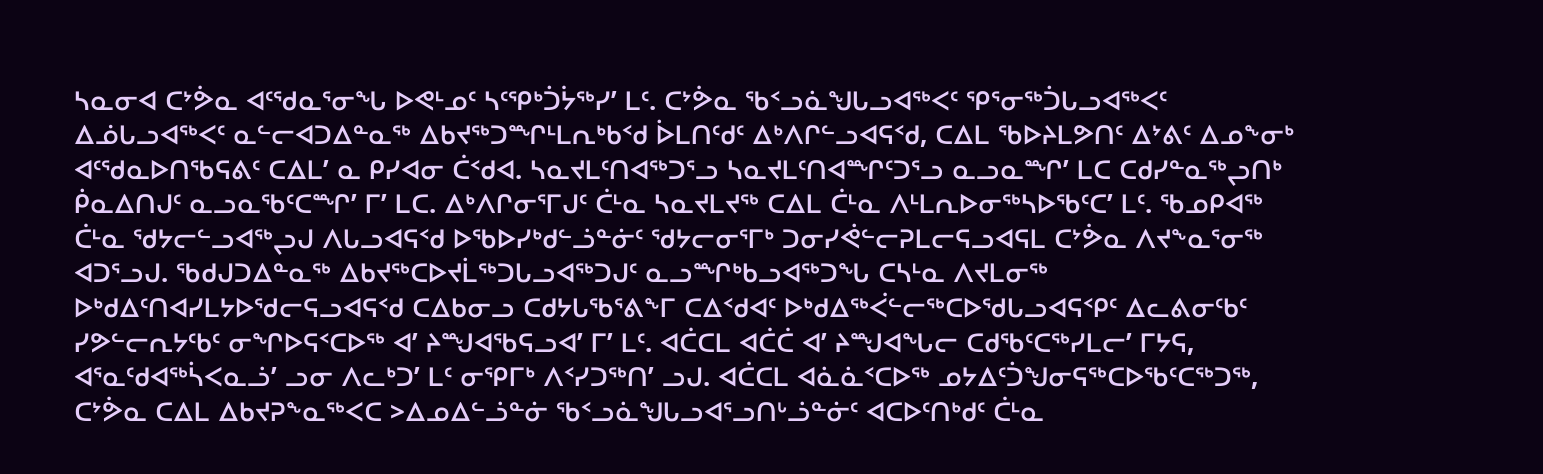ᓴᓇᓂᐊ ᑕᔾᕘᓇ ᐊᑦᖁᓇᕐᓂᖓ ᐅᕙᒻᓄᑦ ᓴᑦᕿᒃᑑᔮᖅᓯ’ ᒪᑦ. ᑕᔾᕘᓇ ᖃᑉᓗᓈᖑᒐᓗᐊᖅᐸᑦ ᕿᕐᓂᖅᑑᒐᓗᐊᖅᐸᑦ ᐃᓅᒐᓗᐊᖅᐸᑦ ᓇᓪᓕᐊᑐᐃᓐᓇᖅ ᐃᑲᔪᖅᑐᙱᒻᒪᕆᒃᑲᑉᑯ ᐆᒪᑎᑦᑯᑦ ᐃᒃᐱᒋᓪᓗᐊᕋᑉᑯ, ᑕᐃᒪ ᖃᐅᔨᒪᕗᑎᑦ ᐃᔾᕕᑦ ᐃᓄᖕᓂᒃ ᐊᑦᖁᓇᐅᑎᖃᕋᕕᑦ ᑕᐃᒪ’ ᓇ ᑭᓯᐊᓂ ᑖᑉᑯᐊ. ᓴᓇᔪᒪᑦᑎᐊᖅᑐᕐᓗ ᓴᓇᔪᒪᑦᑎᐊᙱᑦᑐᕐᓗ ᓇᓗᓇᙱ’ ᒪᑕ ᑕᑯᓯᓐᓇᖅᖢᑎᒃ ᑮᓇᐃᑎᒍᑦ ᓇᓗᓇᖃᑦᑕᙱ’ ᒥ’ ᒪᑕ. ᐃᒃᐱᒋᓂᕐᒥᒍᑦ ᑖᒻᓇ ᓴᓇᔪᒪᔪᖅ ᑕᐃᒪ ᑖᒻᓇ ᐱᒻᒪᕆᐅᓂᖅᓴᐅᖃᑦᑕ’ ᒪᑦ. ᖃᓄᑭᐊᖅ ᑖᒻᓇ ᖁᔭᓕᓪᓗᐊᖅᖢᒍ ᐱᒐᓗᐊᕋᑉᑯ ᐅᖃᐅᓯᒃᑯᓪᓘᓐᓃᑦ ᖁᔭᓕᓂᕐᒥᒃ ᑐᓂᓯᕚᓪᓕᕈᒪᓕᕋᓗᐊᕋᒪ ᑕᔾᕘᓇ ᐱᔪᖕᓇᕐᓂᖅ ᐊᑐᕐᓗᒍ. ᖃᑯᒍᑐᐃᓐᓇᖅ ᐃᑲᔪᖅᑕᐅᔪᒫᖅᑐᒐᓗᐊᖅᑐᒍᑦ ᓇᓗᙱᒃᑲᓗᐊᖅᑐᖓ ᑕᓴᒻᓇ ᐱᔪᒪᓂᖅ ᐅᒃᑯᐃᑦᑎᐊᓯᒪᔭᐅᖁᓕᕋᓗᐊᕋᑉᑯ ᑕᐃᑲᓂᓗ ᑕᑯᔭᒐᖃᕐᕕᖕᒥ ᑕᐃᑉᑯᐊᑦ ᐅᒃᑯᐃᖅᐹᓪᓕᖅᑕᐅᖁᒐᓗᐊᕋᑉᑭᑦ ᐃᓚᕕᓂᑦᑲᑦ ᓯᕗᓪᓕᕆᔭᑦᑲᑦ ᓂᖏᐅᕋᑉᑕᐅᖅ ᐊ’ ᔨᙳᐊᖃᕋᓗᐊ’ ᒥ’ ᒪᑦ. ᐊᑖᑕᒪ ᐊᑖᑖ ᐊ’ ᔨᙳᐊᖓᓕ ᑕᑯᖃᑦᑕᖅᓯᒪᓕ’ ᒥᔭᕋ, ᐊᕐᓇᑦᑯᐊᖅᓵᐸᓇᓘ’ ᓗᓂ ᐱᓚᒃᑐ’ ᒪᑦ ᓂᕿᒥᒃ ᐱᑉᓯᑐᖅᑎ’ ᓗᒍ. ᐊᑖᑕᒪ ᐊᓈᓈᑉᑕᐅᖅ ᓄᔭᐃᑦᑑᖑᓂᕋᖅᑕᐅᖃᑦᑕᖅᑐᖅ, ᑕᔾᕘᓇ ᑕᐃᒪ ᐃᑲᔪᕈᖕᓇᖅᐸᑕ >ᐃᓄᐃᓪᓘᓐᓃ ᖃᑉᓗᓈᖑᒐᓗᐊᕐᓗᑎᒡᓘᓐᓃᑦ ᐊᑕᐅᑦᑎᒃᑯᑦ ᑖᒻᓇ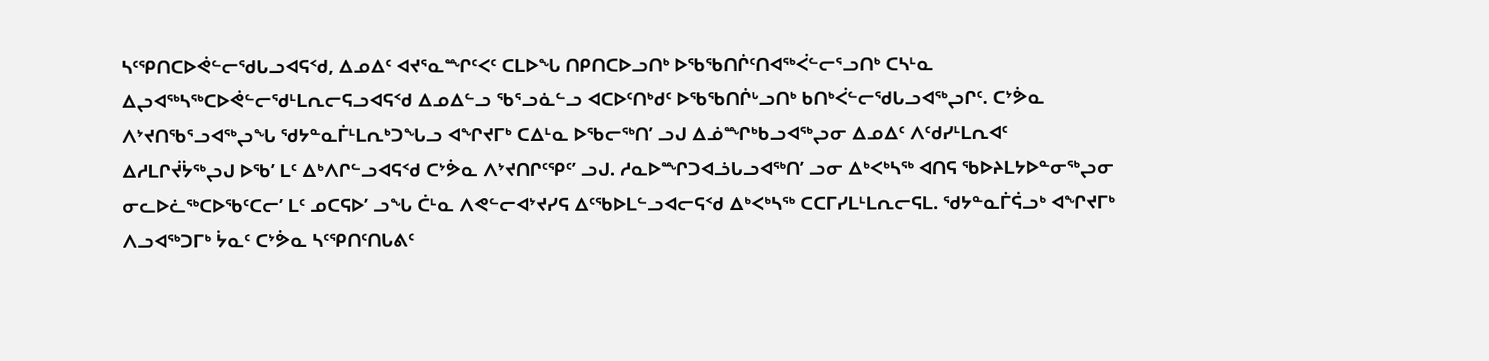ᓴᑦᕿᑎᑕᐅᕚᓪᓕᖁᒐᓗᐊᕋᑉᑯ, ᐃᓄᐃᑦ ᐊᔪᕐᓇᙱᑦᐸᑦ ᑕᒪᐅᖓ ᑎᑭᑎᑕᐅᓗᑎᒃ ᐅᖃᖃᑎᒌᑦᑎᐊᖅᐹᓪᓕᕐᓗᑎᒃ ᑕᓴᒻᓇ ᐃᖢᐊᖅᓴᖅᑕᐅᕚᓪᓕᖁᒻᒪᕆᓕᕋᓗᐊᕋᑉᑯ ᐃᓄᐃᓪᓗ ᖃᕐᓗᓈᓪᓗ ᐊᑕᐅᑦᑎᒃᑯᑦ ᐅᖃᖃᑎᒌᒡᓗᑎᒃ ᑲᑎᒃᐹᓪᓕᖁᒐᓗᐊᖅᖢᒋᑦ. ᑕᔾᕘᓇ ᐱᔾᔪᑎᖃᕐᓗᐊᖅᖢᖓ ᖁᔭᓐᓇᒦᒻᒪᕆᒃᑐᖓᓗ ᐊᖏᔪᒥᒃ ᑕᐃᒻᓇ ᐅᖃᓕᖅᑎ’ ᓗᒍ ᐃᓅᙱᒃᑲᓗᐊᖅᖢᓂ ᐃᓄᐃᑦ ᐱᑦᑯᓯᒻᒪᕆᐊᑦ ᐃᓱᒪᒋᔫᔮᖅᖢᒍ ᐅᖃ’ ᒪᑦ ᐃᒃᐱᒋᓪᓗᐊᕋᑉᑯ ᑕᔾᕘᓇ ᐱᔾᔪᑎᒋᑦᕿᑦ’ ᓗᒍ. ᓱᓇᐅᙱᑐᐊᓘᒐᓗᐊᖅᑎ’ ᓗᓂ ᐃᒃᐸᒃᓴᖅ ᐊᑎᕋ ᖃᐅᔨᒪᔭᐅᓐᓂᖅᖢᓂ ᓂᓚᐅᓛᖅᑕᐅᖃᑦᑕᓕ’ ᒪᑦ ᓄᑕᕋᐅ’ ᓗᖓ ᑖᒻᓇ ᐱᕙᓪᓕᐊᔾᔪᓯᕋ ᐃᑦᖃᐅᒪᓪᓗᐊᓕᕋᑉᑯ ᐃᒃᐸᒃᓴᖅ ᑕᑕᒥᓯᒪᒻᒪᕆᓕᕋᒪ. ᖁᔭᓐᓇᒦᕌᓗᒃ ᐊᖏᔪᒥᒃ ᐱᓗᐊᖅᑐᒥᒃ ᔮᓇᑦ ᑕᔾᕘᓇ ᓴᑦᕿᑎᑦᑎᒐᕕᑦ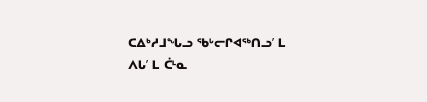ᑕᐃᒃᓱᒧᖓᓗ ᖃᒡᓕᒋᐊᖅᑎᓗ’ ᒪ ᐱᒐ’ ᒪ ᑖᒻᓇ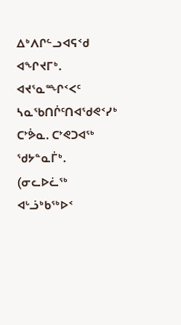ᐃᒃᐱᒋᓪᓗᐊᕋᑉᑯ ᐊᖏᔪᒥᒃ. ᐊᔪᕐᓇᙱᑉᐸᑦ ᓴᓇᖃᑎᒌᑦᑎᐊᖁᕙᑉᓯᒃ ᑕᔾᕘᓇ. ᑕᔾᕙᑐᐊᖅ ᖁᔭᓐᓇᒦᒃ.
(ᓂᓚᐅᓛᖅ ᐊᒡᓘᒃᑲᖅᐅᑉ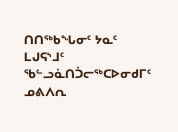ᑎᑎᖅᑲᖓᓂᑦ ᔭᓇᑦ ᒪᒍᕋᔅᒧᑦ ᖃᓪᓗᓈᑎᑑᓕᖅᑕᐅᓂᑯᒥᑦ ᓄᕕᐱᕆ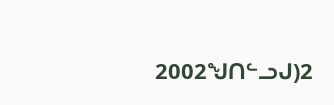2002ᖑᑎᓪᓗᒍ)2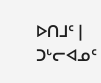ᐅᑎᒧᑦ | ᑐᒡᓕᐊᓄᑦ